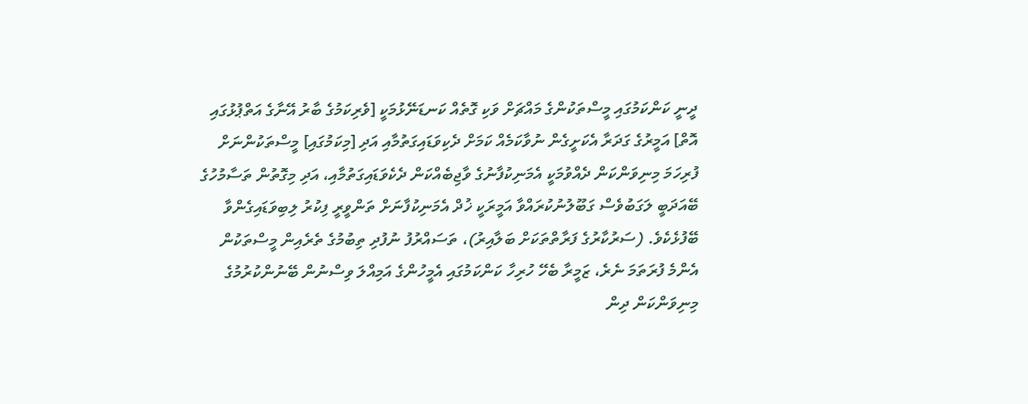ދީނީ ކަންކަމުގައި މީސްތަކުންގެ މައްޗަށް ވަކި ގޮތެއް ކަނޑަނޭޅުމަކީ [ވެރިކަމުގެ ބާރު އޭނާގެ އަތްޕުޅުގައި އޮތް] އަމީރުގެ ގަދަރާ އެކަށީގެން ނުވާކަމެއް ކަމަށް ދެކިވަޑައިގަތުމާއި އަދި [މިކަމުގައި] މީސްތަކުންނަށް ފުރިހަމަ މިނިވަންކަން ދެއްވުމަކީ އެމަނިކުފާނުގެ ވާޖިބެއްކަން ދެކެވަޑައިގަތުމާއި، އަދި މިގޮތުން ތަސާމުހުގެ ބޭއަދަބީ ލަގަބުވެސް ގަބޫލުނުކުރައްވާ އަމީރަކީ ޚުދް އެމަނިކުފާނަށް ތަންވީރީ ފިކުރު ލިބިވަޑައިގެންވާ ބޭފުޅެކެވެ. (ސަރުކާރުގެ ފަރާތްތަކަށް ބަލާއިރު)، ތަސައްރުފު ނުފުދި ތިބުމުގެ ތެރެއިން މީސްތަކުން އެންމެ ފުރަތަމަ ނެރެ، ޒަމީރާ ބެހޭ ހުރިހާ ކަންކަމުގައި އެމީހުންގެ އަމިއްލަ ވިސްނުން ބޭނުންކުރުމުގެ މިނިވަންކަން ދިން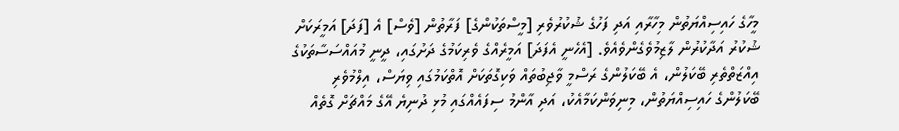މީހާގެ ހައިސިއްޔަތުން މިހާރާއި އަދި ފަހުގެ ޝުކުރުވެރި [މީސްތަކުންގެ] ފަރާތުން [ވެސް] އެ [ފަދަ] އަމީރަކަށް ޝުކުރު އަދާކުރުން ލާޒިމުވެގެންވެއެވެ. [އެހެނީ އެފަދަ] އަމީރެއްގެ ވެރިކަމުގެ ދަށުގައި، ދީނީ މުއައްސަސާތަކުގެ އިއްޒަތްތެރި ބޭކަލުން، އެ ބޭކަލުންގެ ރަސްމީ ވާޖިބުތައް ވަކިގޮތަކަށް އޮތްކަމުގައި ވިޔަސް، އިލްމުވެރި ބޭކަލުންގެ ހައިސިއްޔަތުން، މިނިވަންކަމާއެކު، އަދި އާންމު ސިފައެއްގައި މުޅި ދުނިޔެ އޭގެ މައްޗަށް ގޮތެއް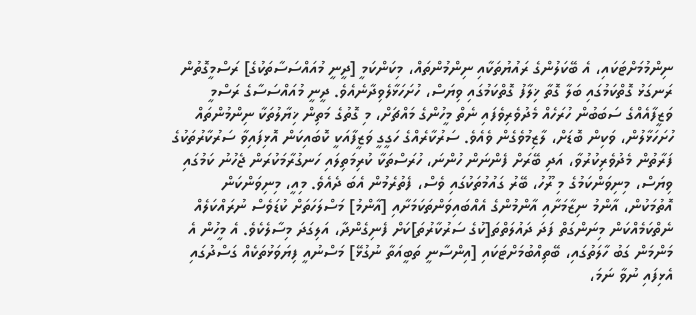ނިންމުމަށްޓަކައި، އެ ބޭކަލުންގެ ރައުޔުތަކާއި ނިންމުންތައް، މިކަންކަމީ [ދީނީ މުއައްސަސާތަކުގެ] ރަސްމީގޮތުން ރަނގަޅު ގޮތްކަމުގައި ބަލާ ގޮތާ ޚިލާފު ގޮތްކަމުގައި ވިޔަސް، ހުށަހަޅާލެވިދާނެއެވެ. ދީނީ މުއައްސަސާގެ ރަސްމީ ވަޒީފާއެއްގެ ސަބަބުން ހުރަހެއް މެދުވެރިވެފައި ނެތް މީހުންގެ މައްޗަށް، މި ގޮތުގެ މަތިން ޚިޔާލުތަކާ ނިންމުންތައް ހުށަހަޅާލުން، ވަކިން ބޮޑަށް، ލާޒިމުވެގެން ވެއެވެ. ސަރުކާރެއްގެ ހަގީގީ ވަޒީފާއަކީ ކޮބައިކަން އޮޅިފައިވާ ސަރުކާރުތަކުގެ ފަރާތުން މެދުވެރިކުރުވާ، އަދި ބޭރަށް ފެންނަން ހުންނަ، ހުރަސްތަކާ ކުރިމަތިލައި ހަނގުރާމަކުރަން ޖެހުނު ކަމުގައި ވިޔަސް، މިނިވަންކަމުގެ މި ރޫހު، ބޭރު ގައުމުތަކުގައި ވެސް، ފެތުރެމުން އެބަ ދެއެވެ. މިއީ، މިނިވަންކަން އޮތުމަކުން، އާންމު ނިޒާމަށާއި އާންމުންގެ އެއްބައިވަންތަކަމަށާއި [އާންމު] މަސްލަހަތަށް ކުޑަވެސް ނުރައްކަލެއް ނެތްކަމެއްކަން މިނަންގަތް ފަދަ ދައުލަތްތަ[ކުގެ ސަރުކާރުތަ]ކަށް ފެނިގެންދާ، އަލިގަދަ މިސާލެކެވެ. އެ މީހުން އެ މަންމަން ގަބު ހާލަތުގައި، ބޭތިއްބުމަށްޓަކައި [އިންސާނީ ތަބީއަތާ ނުގުޅޭ] މަސްނުއީ ފިޔަވަޅުތަކެއް ގަސްދުގައި އެޅިފައި ނުވާ ނަމަ،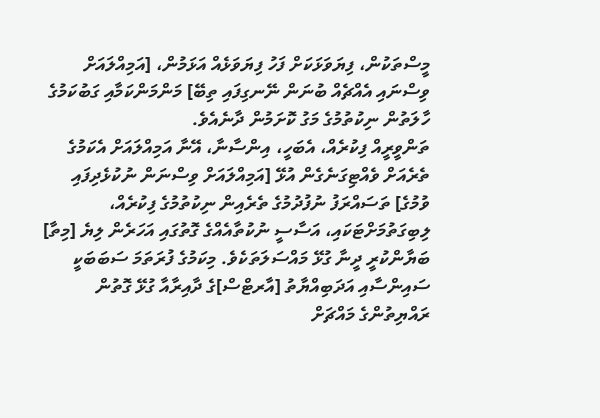މީސްތަކުން، ފިޔަވަޅަކަށް ފަހު ފިޔަވަޅެއް އަޅަމުން، [އަމިއްލައަށް ވިސްނައި އެއްޗެއް ބުނަން ނޭނގިފައި ތިބޭ] މަންމަންކަމާއި ގަބުކަމުގެ ހާލަތުން ނިކުތުމުގެ މަގު ކޮށަމުން ދާނެއެވެ.
ތަންވީރީއް ފިކުރެއް، އެބަހީ، އިންސާނާ، އޭނާ އަމިއްލައަށް އެކަމުގެ ތެރެއަށް ވެއްޓިގަނެގެން އުޅޭ [އަމިއްލައަށް ވިސްނަން ނުކުޅެދިފައި ވުމުގެ] ތަސައްރަފު ނުފުދުމުގެ ތެރެއިން ނިކުތުމުގެ ފިކުރެއް، ލިބިގަތުމަށްޓަކައި، އަސާސީ ނުކުތާއެއްގެ ގޮތުގައި އަހަރެން ލިޔެ [މިތާ] ބަޔާންކުރީ ދީނާ ގުޅޭ މައްސަލަތަކެވެ. މިކަމުގެ ފުރަތަމަ ސަބަބަކީ ސައިންސާއި އަދަބިއްޔާތު [އާރޓްސް]ގެ ދާއިރާއާ ގުޅޭ ގޮތުން ރައްޔިތުންގެ މައްޗަށް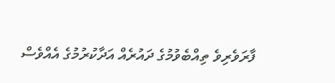ފާރަވެރިވެ ތިއްބެވުމުގެ ދައުރެއް އަދާކުރުމުގެ އެއްވެސް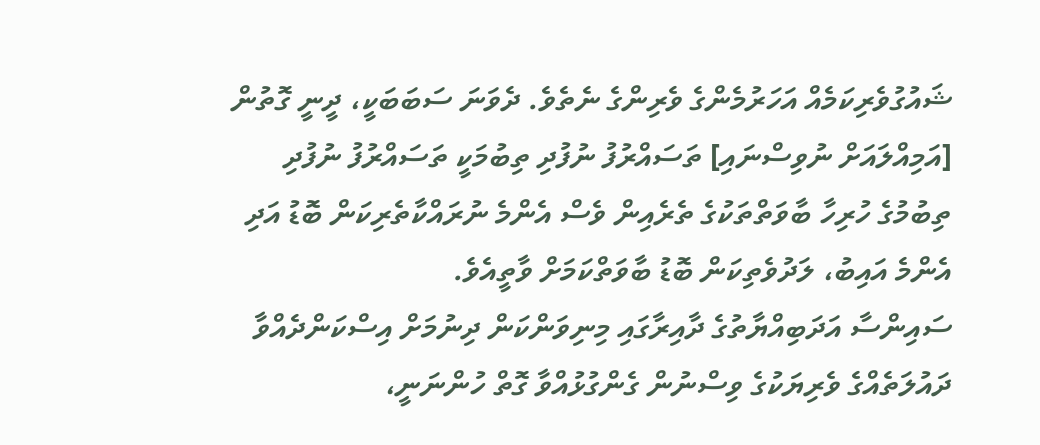ޝައުގުވެރިކަމެއް އަހަރުމެންގެ ވެރިންގެ ނެތެވެ. ދެވަނަ ސަބަބަކީ، ދީނީ ގޮތުން [އަމިއްލައަށް ނުވިސްނައި] ތަސައްރުފު ނުފުދި ތިބުމަކީ ތަސައްރުފު ނުފުދި ތިބުމުގެ ހުރިހާ ބާވަތްތަކުގެ ތެރެއިން ވެސް އެންމެ ނުރައްކާތެރިކަން ބޮޑު އަދި އެންމެ އައިބު، ލަދުވެތިކަން ބޮޑު ބާވަތްކަމަށް ވާތީއެވެ.
ސައިންސާ އަދަބިއްޔާތުގެ ދާއިރާގައި މިނިވަންކަން ދިނުމަށް އިސްކަންދެއްވާ ދައުލަތެއްގެ ވެރިޔަކުގެ ވިސްނުން ގެންގުޅުއްވާ ގޮތް ހުންނަނީ،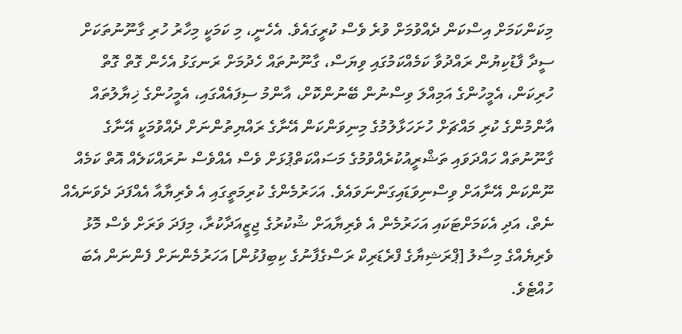މިކަންކަމަށް އިސްކަން ދެއްވުމަށް ވުރެ ވެސް ކުރީގައެވެ. އެހެނީ، މި ކަމަކީ މިހާރު ހުރި ގާނޫނުތަކަށް ސީދާ ފާޑުކިޔުން ރައްދުވާ ކަމެއްކަމުގައި ވިޔަސް، ގާނޫނުތައް ހެދުމަށް ރަނގަޅު އެހެން ގޮތް ގޮތް ހުރިކަން، އެމީހުންގެ އަމިއްލަ ވިސްނުން ބޭނުންކޮށް، އާންމު ސިފައެއްގައި، އެމީހުންގެ ޚިޔާލުތައް އާންމުންގެ ކުރި މައްޗަށް ހުށަހަޅާލުމުގެ މިނިވަންކަން އޭނާގެ ރައްޔިތުންނަށް ދެއްވުމަކީ އޭނާގެ ގާނޫނުތައް ހައްދަވައި ތަޝްރީއުކުރެއްވުމުގެ މަސައްކަތްޕުޅަށް ވެސް އެއްވެސް ނުރައްކަލެއް އޮތް ކަމެއް ނޫންކަން އޭނާއަށް ވިސްނިވަޑައިގަންނަވައެވެ. އަހަރުމެންގެ ކުރިމަތީގައި އެ ވެރިޔާއާ އެއްފަދަ ދެވަނައެއް ނެތް، އަދި އެކަމަށްޓަކައި އަހަރުމެން އެ ވެރިޔާއަށް ޝުކުރުގެ ޖިޒީއަދާކުރާ، މިފަދަ ވަރަށް ވެސް މޮޅު ވެރިޔެއްގެ މިސާލު [ޕްރަޝިޔާގެ ފްރެޑަރިކް ރަސްގެފާނުގެ ކިބިފުޅުން] އަހަރުމެންނަށް ފެންނަން އެބަ ހުއްޓެވެ.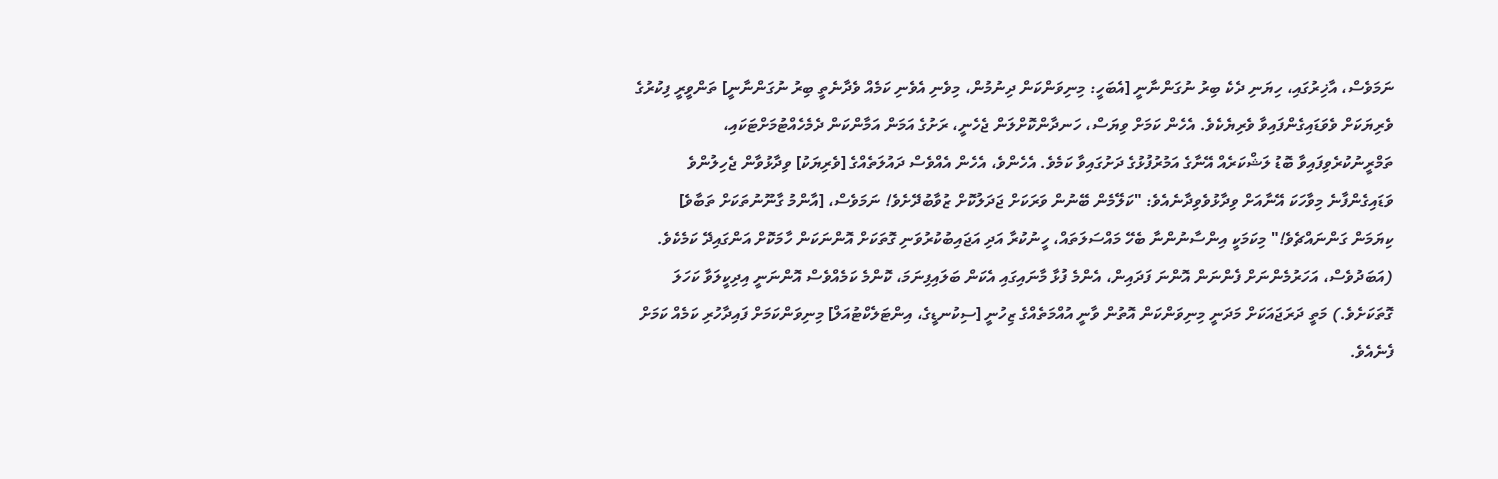ނަމަވެސް، އާޚިރުގައި، ހިޔަނި ދެކެ ބިރު ނުގަންނާނީ [އެބަހީ: މިނިވަންކަން ދިނުމުން، މިވެނި އެވެނި ކަމެއް ވެދާނެތީ ބިރު ނުގަންނާނީ] ތަންވީރީ ފިކުރުގެ ވެރިޔަކަށް ވެވަޑައިގެންފައިވާ ވެރިޔެކެވެ. އެހެން ކަމަށް ވިޔަސް، ހަނދާންކޮށްލަން ޖެހެނީ، ރަށުގެ އަމަން އަމާންކަން ދެމެހެއްޓުމަށްޓަކައި، ތަމްރީނުކުރެވިފައިވާ ބޮޑު ލަޝްކަރެއް އޭނާގެ އަމުރުފުޅުގެ ދަށުގައިވާ ކަމެވެ. އެހެންވެ، އެހެން އެއްވެސް ދައުލަތެއްގެ [ވެރިޔަކު] ވިދާޅުވާން ޖެހިލުންވެ ވަޑައިގެންފާނެ މިވާހަކަ އޭނާއަށް ވިދާޅުވެވިދާނެއެވެ: "ކަލޭމެން ބޭނުން ވަރަކަށް ޖަދަލުކޮށް ޒުވާބުދޭށެވެ! ނަމަވެސް، [އާންމު ގާނޫނުތަކަށް ތަބާވެ] ކިޔަމަން ގަންނައްޗެވެ!" މިކަމަކީ އިންސާނުންނާ ބެހޭ މައްސަލަތައް، ހީނުކުރާ އަދި އަޖައިބުކުރުވަނި ގޮތަކަށް އޮންނަކަން ހާމަކޮށް އަންގައިދޭ ކަމެކެވެ. (އަބަދުވެސް، އަހަރުމެންނަށް ފެންނަން އޮންނަ ފަދައިން، އެންމެ ފުޅާ މާނައިގައި އެކަން ބަލައިފިނަމަ، ކޮންމެ ކަމެއްވެސް އޮންނަނީ އިދިކީލަވާ ކަހަލަ ގޮތަކަށެވެ.) މަތީ ދަރަޖައަކަށް މަދަނީ މިނިވަންކަން އޮތުން ވާނީ އުއްމަތެއްގެ ޒިހުނީ [ސިކުނޑީގެ، އިންޓަލެކްޓުއަލް] މިނިވަންކަމަށް ފައިދާހުރި ކަމެއް ކަމަށް ފެނެއެވެ.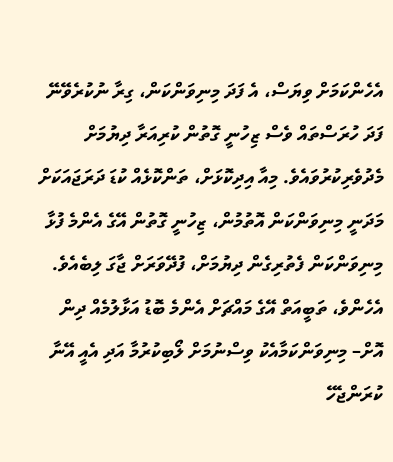އެހެންކަމަށް ވިޔަސް، އެ ފަދަ މިނިވަންކަން، ގިރާ ނުކުރެވޭނޭ ފަދަ ހުރަސްތައް ވެސް ޒިހުނީ ގޮތުން ކުރިއަރާ ދިޔުމަށް މެދުވެރިކުރުވައެވެ. މިއާ އިދިކޮޅަށް، ތަންކޮޅެއް ކުޑަ ދަރަޖައަކަށް މަދަނީ މިނިވަންކަން އޮތުމުން، ޒިހުނީ ގޮތުން އޭގެ އެންމެ ފުޅާ މިނިވަންކަން ފެތުރިގެން ދިޔުމަށް، ފުދޭވަރަށް ޖާގަ ލިބެއެވެ. އެހެންވެ، ތަބީއަތް އޭގެ މައްޗަށް އެންމެ ބޮޑު އަޅާލުމެއް ދިން އޮށް– މިނިވަންކަމާއެކު ވިސްނުމަށް ލޯބިކުރުމާ އަދި އެއީ އޭނާ ކުރަންޖެހޭ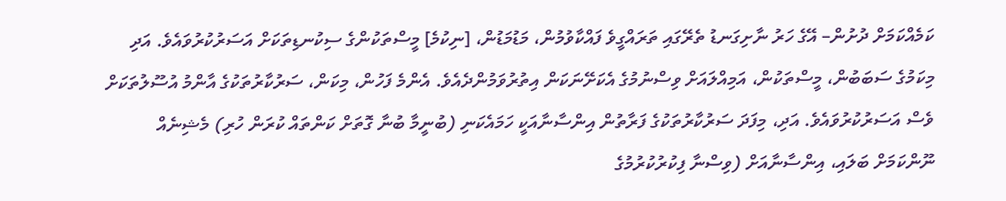ކަމެއްކަމަށް ދުށުން– އޭގެ ހަރު ނާށިގަނޑު ތެރޭގައި ތަރައްގީވެ ފައްކާވުމުން، މަޑުމަޑުން، [ނިކުމެ] މީސްތަކުންގެ ސިކުނޑިތަކަށް އަސަރުކުރުވައެވެ. އަދި މިކަމުގެ ސަބަބުން، މީސްތަކުން، އަމިއްލައަށް ވިސްނުމުގެ އެކަށޭނަކަން އިތުރުވަމުންދެއެވެ. އެންމެ ފަހުން، މިކަން، ސަރުކާރުތަކުގެ އާންމު އުސޫލުތަކަށް ވެސް އަސަރުކުރުވައެވެ. އަދި، މިފަދަ ސަރުކާރުތަކުގެ ފަރާތުން އިންސާނާއަކީ ހަމައެކަނި (ބުނީމާ ބުނާ ގޮތަށް ކަންތައް ކުރަން ހުރި) މެޝިނެއް ނޫންކަމަށް ބަލައި، އިންސާނާއަށް (ވިސްނާ ފިކުރުކުރުމުގެ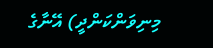މިނިވަންކަންދީ) އޭނާގެ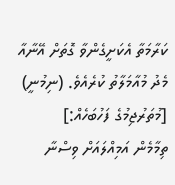ކަރާމަތާ އެކަށީގެންވާ ގޮތަށް އޭނާއާ މެދު މުއާމަލާތު ކުރެއެވެ. (ނިމުނީ)
[މުތަރުޖިމުގެ ފަހުބަހެއް:]
ތިމާމެން އަމިއްލައަށް ވިސްނާ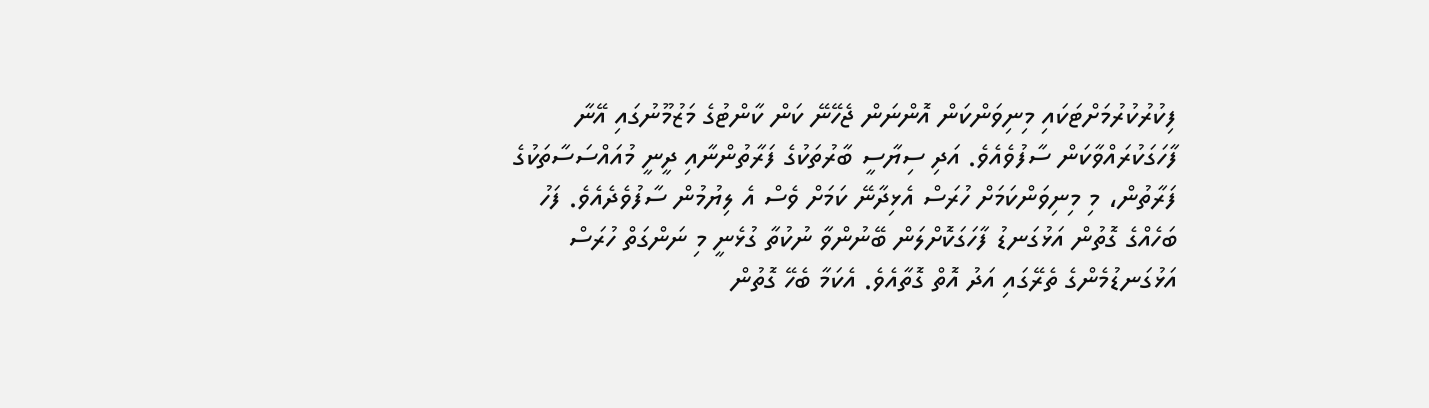ފިކުރުކުރުމަށްޓަކައި މިނިވަންކަން އޮންނަން ޖެހޭނޭ ކަން ކާންޓުގެ މަޒުމޫނުގައި އޭނާ ފާހަގަކުރައްވާކަން ސާފުވެއެވެ. އަދި ސިޔާސީ ބާރުތަކުގެ ފަރާތުންނާއި ދީނީ މުއައްސަސާތަކުގެ ފަރާތުން، މި މިނިވަންކަމަށް ހުރަސް އެޅިދާނޭ ކަމަށް ވެސް އެ ލިޔުމުން ސާފުވެދެއެވެ. ފަހު ބަހެއްގެ ގޮތުން އަޅުގަނޑު ފާހަގަކޮށްލަން ބޭނުންވާ ނުކުތާ ގުޅެނީ މި ނަންގަތް ހުރަސް އަޅުގަނޑުމެންގެ ތެރޭގައި އަދު އޮތް ގޮތާއެވެ. އެކަމާ ބެހޭ ގޮތުން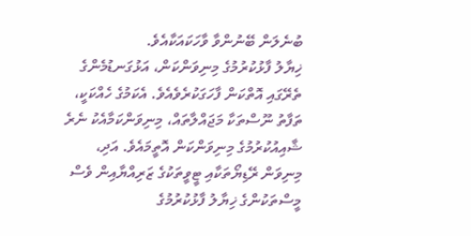ބުނެލަން ބޭނުންވާ ވާހަކައަކާއެވެ.
ޚިޔާލު ފާޅުކުރުމުގެ މިނިވަންކަން، އަޅުގަނޑުމެންގެ ތެރޭގައި އޮތްކަން ފާހަގަކުރެވެއެވެ. އެކަމުގެ ހެއްކަކީ، ތަފާތު ނޫސްތަކާ މަޖައްލާތައް، މިނިވަންކަމާއެކު ނެރެ ޝާއިއުކުރުމުގެ މިނިވަންކަން އޮތީމައެވެ. އަދި، މިނިވަން ރޭޑިޔޯތަކާއި ޓީވީތަކުގެ ޒަރިއްޔާއިން ވެސް މީސްތަކުންގެ ޚިޔާލު ފާޅުކުރުމުގެ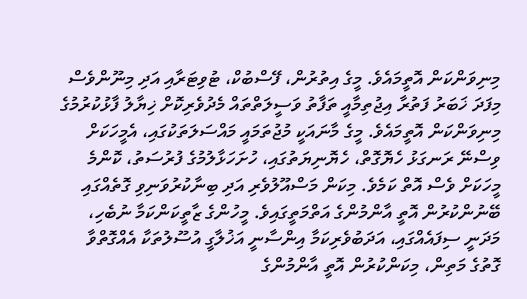މިނިވަންކަން އޮތީމައެވެ. މީގެ އިތުރުން، ފޭސްބުކް، ޓުވިޓަރާއި އަދި މިނޫންވެސް މިފަދަ ޚަބަރު ފަތުރާ އިޖުތިމާއީ ތަފާތު ވަސީލަތްތައް މެދުވެރިކޮށް ޚިޔާލު ފާޅުކުރުމުގެ މިނިވަންކަން އޮތީމައެވެ. މީގެ މާނައަކީ މުޖުތަމައީ މައްސަލަތަކުގައި، އެމީހަކަށް ވިސްނޭ ރަނގަޅު ހެޔޮގޮތް، ހެޔޮނިޔަތުގައި، ހުށަހަޅާލުމުގެ ފުރުސަތު، ކޮންމެ މީހަކަށް ވެސް އޮތް ކަމެވެ. މިކަން މަސްއޫލުވެރި އަދި ބިނާކުރުވަނިވި ގޮތެއްގައި ބޭނުންކުރުން އޮތީ އާންމުންގެ އަތްމަތީގައިވެ. މީހުންގެ ޒާތީކަންކަމާ ނުބެހި، މަދަނީ ސިފައެއްގައި، އަދަބުވެރިކަމާ އިންސާނީ އަޚުލާގީ އުސޫލުތަކާ އެއްގޮތްވާ ގޮތުގެ މަތިން، މިކަންކުރުން އޮތީ އާންމުންގެ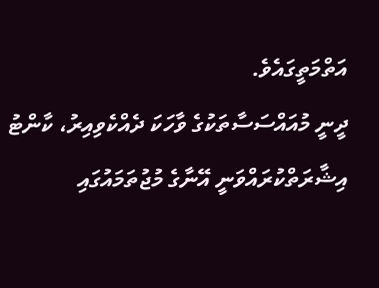އަތްމަތީގައެވެ.
ދީނީ މުއައްސަސާތަކުގެ ވާހަކަ ދެއްކެވިއިރު، ކާންޓު އިޝާރަތްކުރައްވަނީ އޭނާގެ މުޖުތަމައުގައި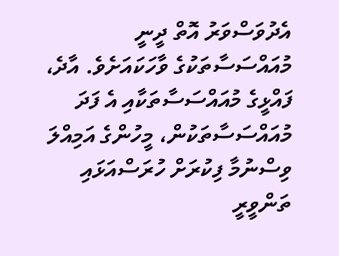އެދުވަސްވަރު އޮތް ދީނީ މުއައްސަސާތަކުގެ ވާހަކައަށެވެ. އާދެ، ފައްޅީގެ މުއައްސަސާތަކާއި އެ ފަދަ މުއައްސަސާތަކުން، މީހުންގެ އަމިއްލަ ވިސްނުމާ ފިކުރަށް ހުރަސްއަޅައި ތަންވީރީ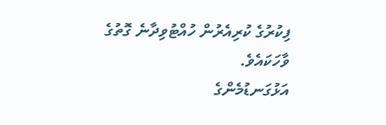ފިކުރުގެ ކުރިއެރުން ހުއްޓުވިދާނެ ގޮތުގެ ވާހަކައެވެ.
އަޅުގަނޑުމެންގެ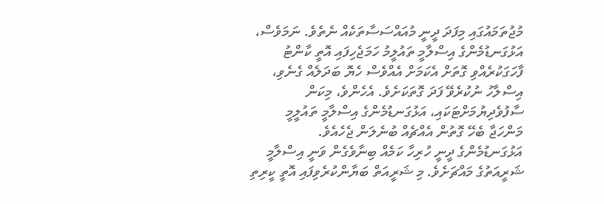މުޖުތަމައުގައި މިފަދަ ދީނީ މުއައްސަސާތަކެއް ނެތެވެ. ނަމަވެސް، އަޅުގަނޑުމެންގެ އިސްލާމީ ތައުލީމު ހަމަޖެހިފައި އޮތީ ކާންޓު ފާހަގަކުރެއްވި ގޮތަށް އެކަމަށް އެއްވެސް ހެޔޮ ބަދަލެއް ގެނެވި، އިސްލާހު ނުކުރެވޭ ފަދަ ގޮތަކަށެވެ. އެހެންވެ، މިކަން ސާފުވެދިޔުމަށްޓަކައި، އަޅުގަނޑުމެންގެ އިސްލާމީ ތައުލީމީ މަންހަޖާ ބެހޭ ގޮތުން އެއްޗެއް ބުނެލަން ޖެހެއެވެ.
އަޅުގަނޑުމެންގެ ދީނީ ހުރިހާ ކަމެއް ބިނާވެގެން ވަނީ އިސްލާމީ ޝަރީއަތުގެ މައްޗަށެވެ. މި ޝަރީއަތް ބަޔާންކުރެވިފައި އޮތީ ކީރިތި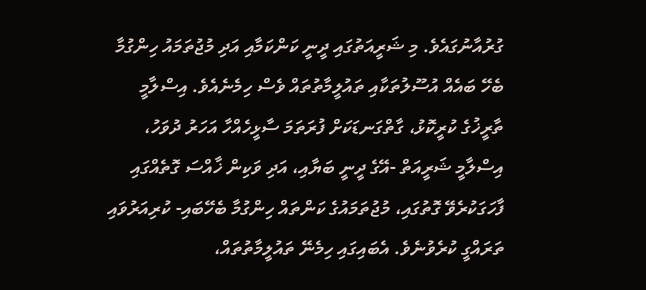ގުރުއާނުގައެވެ. މި ޝަރީއަތުގައި ދީނީ ކަންކަމާއި އަދި މުޖުތަމައު ހިންގުމާ ބެހޭ ބައެއް އުސޫލުތަކާއި ތައުލީމާތުތައް ވެސް ހިމެނެއެވެ. އިސްލާމީ ތާރީޚުގެ ކުރީކޮޅު، ގާތްގަނޑަކަށް ފުރަތަމަ ސާޅީހެއްހާ އަހަރު ދުވަހު، އިސްލާމީ ޝަރީއަތް -އޭގެ ދީނީ ބަޔާއި، އަދި ވަކިން ޚާއްސަ ގޮތެއްގައި ފާހަގަކުރެވޭ ގޮތުގައި، މުޖުތަމައުގެ ކަންތައް ހިންގުމާ ބެހޭބައި- ކުރިއަރުވައި ތަރައްގީ ކުރެވުނެވެ. އެބައިގައި ހިމެނޭ ތައުލީމާތުތައް،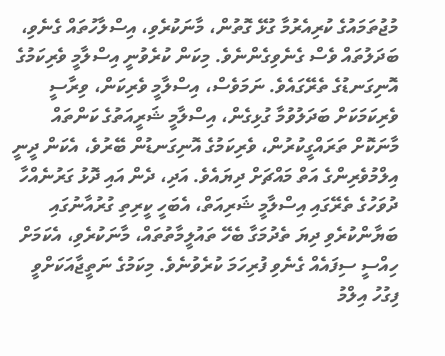މުޖުތަމައުގެ ކުރިއެރުމާ ގުޅޭ ގޮތުން، މާނަކުރެވި، އިސްލާހުތައް ގެނެވި، ބަދަލުތައް ވެސް ގެނެވިގެންނެވެ. މިކަން ކުރެވުނީ އިސްލާމީ ވެރިކަމުގެ އޮނިގަނޑުގެ ތެރޭގައެވެ. ނަމަވެސް، އިސްލާމީ ވެރިކަން، ވިރާސީ ވެރިކަމަކަށް ބަދަލުވުމާ ގުޅިގެން، އިސްލާމީ ޝަރީއަތުގެ ކަންތައް މާނަކޮށް ތަރައްގީކުރުން، ވެރިކަމުގެ އޮނިގަނޑުން ބޭރުވެ، އެކަން ދީނީ އިލްމުވެރިންގެ އަތް މައްޗަށް ދިޔައެވެ. އަދި، ދެން އައި ދޮޅު ގަރުނެއްހާ ދުވަހުގެ ތެރޭގައި އިސްލާމީ ޝަރިއަތް، އެބަހީ ކީރިތި ގުރުއާނުގައި ބަޔާންކުރެވި ދިޔަ ތެދުމަގާ ބެހޭ ތައުލީމާތުތައް، މާނަކުރެވި، އެކަމަށް ހިއްސީ ސިފައެއް ގެނެވި ފުރިހަމަ ކުރެވުނެވެ. މިކަމުގެ ނަތީޖާއަކަށްވީ ފިގުހު އިލްމު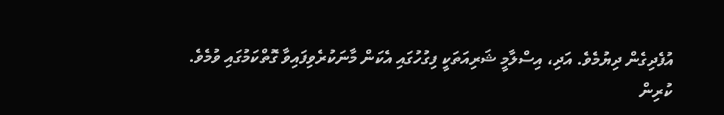އުފެދިގެން ދިޔުމެވެ. އަދި، އިސްލާމީ ޝަރިއަތަކީ ފިގުހުގައި އެކަން މާނަކުރެވިފައިވާ ގޮތްކަމުގައި ވުމެވެ.
ކުރިން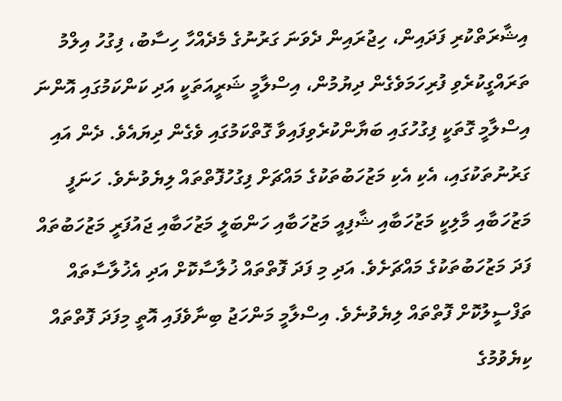އިޝާރަތްކުރި ފަދައިން، ހިޖުރައިން ދެވަނަ ގަރުނުގެ މެދެއްހާ ހިސާބު، ފިގުހު އިލްމު ތަރައްގީކުރެވި ފުރިހަމަވެގެން ދިޔުމުން، އިސްލާމީ ޝަރީއަތަކީ އަދި ކަންކަމުގައި އޮންނަ އިސްލާމީ ގޮތަކީ ފިގުހުގައި ބަޔާންކުރެވިފައިވާ ގޮތްކަމުގައި ވެގެން ދިޔައެވެ. ދެން އައި ގަރުނުތަކުގައި، އެކި އެކި މަޒުހަބުތަކުގެ މައްޗަށް ފިގުހުފޮތްތައް ލިޔެވުނެވެ. ހަނަފީ މަޒުހަބާއި މާލިކީ މަޒުހަބާއި ޝާފިއީ މަޒުހަބާއި ހަންބަލީ މަޒުހަބާއި ޖައުފަރީ މަޒުހަބުތައް ފަދަ މަޒުހަބުތަކުގެ މައްޗަށެވެ. އަދި މި ފަދަ ފޮތްތައް ޚުލާސާކޮށް އަދި އެޚުލާސާތައް ތަފްސީލުކޮށް ފޮތްތައް ލިޔެވުނެވެ. އިސްލާމީ މަންހަޖު ބިނާވެފައި އޮތީ މިފަދަ ފޮތްތައް ކިޔެވުމުގެ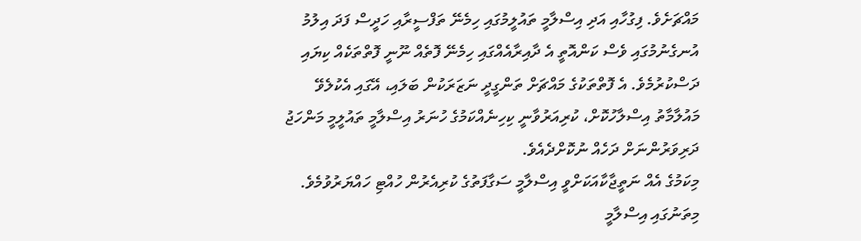މައްޗަށެވެ. ފިގުހާއި އަދި އިސްލާމީ ތައުލީމުގައި ހިމެނޭ ތަފްސީރާއި ހަދީސް ފަދަ އިލުމު އުނގެނުމުގައި ވެސް ކަންއޮތީ އެ ދާއިރާއެއްގައި ހިމެނޭ ފޮތެއް ނޫނީ ފޮތްތަކެއް ކިޔައި ދަސްކުރުމެވެ. އެ ފޮތްތަކުގެ މައްޗަށް ތަންގީދީ ނަޒަރަކުން ބަލައި، އޭގައި އެކުލެވޭ މައުލާމާތު އިސްލާހުކޮށް، ކުރިއަރުވާނީ ކިހިނެއްކަމުގެ ހުނަރު އިސްލާމީ ތައުލީމީ މަންހަޖު ދަރިވަރުންނަށް ދަހެއް ނުކޮށްދެއެވެ.
މިކަމުގެ އެއް ނަތީޖާކާއަކަށްވީ އިސްލާމީ ސަގާފަތުގެ ކުރިއެރުން ހުއްޓި ހައްޔަރުވުމެވެ. މިތަނުގައި އިސްލާމީ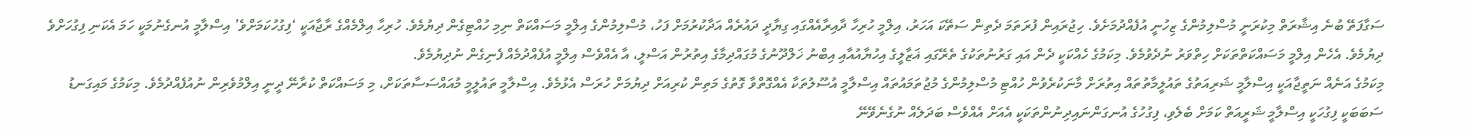ސަގާފަތޭ ބުނެ އިޝާރަތް މިކުރަނީ މުސްލިމުންގެ ޒިހުނީ އުފެއްދުމަށެވެ. ހިޖުރައިން ފުރަތަމަ ދެތިން ސަތޭކަ އަހަރު، އިލްމީ ހުރިހާ ދާއިރާއެއްގައި ގިޔާދީ ދައުރެއް އަދާކުރުމަށް ފަހު، މުސްލިމުންގެ އިލްމީ މަސައްކަތް ނިމި ހުއްޓިގެން ދިޔުމެވެ. ހުރިހާ އިލްމެއްގެ ރާޖާއަކީ ‘ފިގުހުކަމަށްވެ’ އިސްލާމީ އުނގެނުމަކީ ހަމަ އެކަނި ފިގުހަށްވެ ދިޔުމެވެ. އެހެން އިލްމީ މަސައްކަތްތަކަށް ހިތްވަރު ނުދެވުމެވެ. މިކަމުގެ ހެއްކަކީ ދެން އައި ގަރުނުތަކުގެ ތެރޭގައި ޣަޒާލީގެ އިހުޔާއުއާއި އިބްނު ޚަލްދޫނުގެ މުގައްދިމާގެ އިތުރުން އަސްލީ، އާ އެއްވެސް އިލްމީ އުފެއްދުމެއް ފެނިގެން ނުދިޔުމެވެ.
މިކަމުގެ އަނެއް ނަތީޖާއަކީ އިސްލާމީ ޝަރިއަތުގެ ތައުލީމާތުތައް އިތުރަށް މާނަކުރެވުން ހުއްޓި މުސްލިމުންގެ މުޖުތަމައުތައް އިސްލާމީ އުސޫލުތަކާ އެއްގޮތްވާ ގޮތުގެ މަތިން ކުރިއަށް ދިޔުމަށް ހުރަސް އެޅުމެވެ. އިސްލާމީ ތައުލީމީ މުއައްސަސާތަކަށް، މި މަސައްކަތް ކުރާނޭ ދީނީ އިލްމުވެރިން ނުއުފެއްދުމެވެ. މިކަމުގެ މައިގަނޑު ސަބަބަކީ ފިގުހަކީ އިސްލާމީ ޝަރީއަތް ކަމަށް ބެލެވި، ފިގުހުގެ އުނގަންނައިދިނުންތަކަކީ އެއަށް އެއްވެސް ބަދަލެއް ނުގެނެވޭނޭ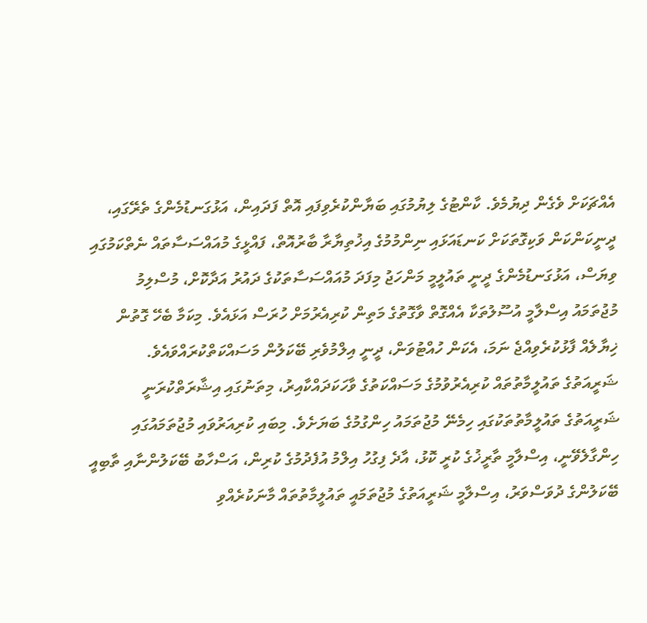އެއްޗަކަށް ވެގެން ދިޔުމެވެ. ކާންޓުގެ ލިޔުމުގައި ބަޔާންކުރެވިފައި އޮތް ފަދައިން، އަޅުގަނޑުމެންގެ ތެރޭގައި، ދީނީކަންކަން ވަކިގޮތަކަށް ކަނޑައަޅައި ނިންމުމުގެ އިޚުތިޔާރާ ބާރުއޮތް، ފައްޅީގެ މުއައްސަސާތައް ނެތްކަމުގައި ވިޔަސް، އަޅުގަނޑުމެންގެ ދީނީ ތައުލީމީ މަންހަޖު މިފަދަ މުއައްސަސާތަކުގެ ދައުރު އަދާކޮށް، މުސްލިމު މުޖުތަމައު އިސްލާމީ އުސޫލުތަކާ އެއްގޮތް ވާގޮތުގެ މަތިން ކުރިއެރުމަށް ހުރަސް އަޅައެވެ. މިކަމާ ބެހޭ ގޮތުން ޚިޔާލެއް ފާޅުކުރެވިއްޖެ ނަމަ، އެކަން ހުއްޓުވަން، ދީނީ އިލްމުވެރި ބޭކަލުން މަސައްކަތްކުރައްވައެވެ.
ޝަރީއަތުގެ ތައުލީމާތުތައް ކުރިއެރުވުމުގެ މަސައްކަތުގެ ވާހަކަދައްކާއިރު، މިތަނުގައި އިޝާރަތްކުރަނީ ޝަރީއަތުގެ ތައުލީމާތުތަކުގައި ހިމެނޭ މުޖުތަމައު ހިންގުމުގެ ބަޔަށެވެ. މިބައި ކުރިއަރުވައި މުޖުތަމައުގައި ހިންގާލެވޭނީ، އިސްލާމީ ތާރީޚުގެ ކުރީ ކޮޅު، އާދެ ފިގުހު އިލްމު އުފެދުމުގެ ކުރިން، އަސްހާބު ބޭކަލުންނާއި ތާބިއީ ބޭކަލުންގެ ދުވަސްވަރު، އިސްލާމީ ޝަރީއަތުގެ މުޖުތަމައީ ތައުލީމާތުތައް މާނަކުރެއްވި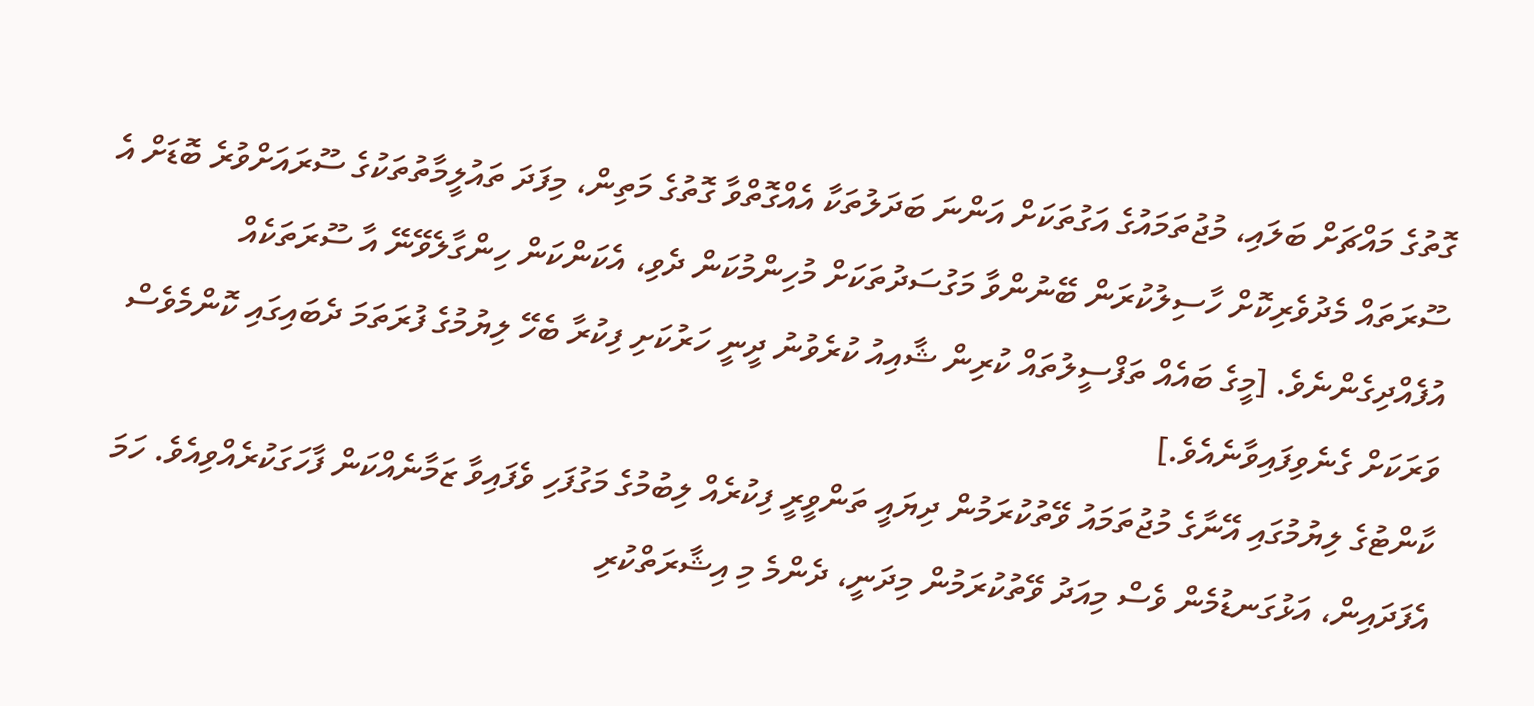ގޮތުގެ މައްޗަށް ބަލައި، މުޖުތަމައުގެ އަގުތަކަށް އަންނަ ބަދަލުތަކާ އެއްގޮތްވާ ގޮތުގެ މަތިން، މިފަދަ ތައުލީމާތުތަކުގެ ސޫރައަށްވުރެ ބޮޑަށް އެ ސޫރަތައް މެދުވެރިކޮށް ހާސިލުކުރަން ބޭނުންވާ މަގުސަދުތަކަށް މުހިންމުކަން ދެވި، އެކަންކަން ހިންގާލެވޭނޭ އާ ސޫރަތަކެއް އުފެއްދިގެންނެވެ. [މީގެ ބައެއް ތަފްސީލުތައް ކުރިން ޝާއިއު ކުރެވުނު ދީނީ ހަރުކަށި ފިކުރާ ބެހޭ ލިޔުމުގެ ފުރަތަމަ ދެބައިގައި ކޮންމެވެސް ވަރަކަށް ގެނެވިފައިވާނެއެވެ.]
ކާންޓުގެ ލިޔުމުގައި އޭނާގެ މުޖުތަމައު ވޭތުކުރަމުން ދިޔައީ ތަންވީރީ ފިކުރެއް ލިބުމުގެ މަގުފަހި ވެފައިވާ ޒަމާނެއްކަން ފާހަގަކުރެއްވިއެވެ. ހަމަ އެފަދައިން، އަޅުގަނޑުމެން ވެސް މިއަދު ވޭތުކުރަމުން މިދަނީ، ދެންމެ މި އިޝާރަތްކުރި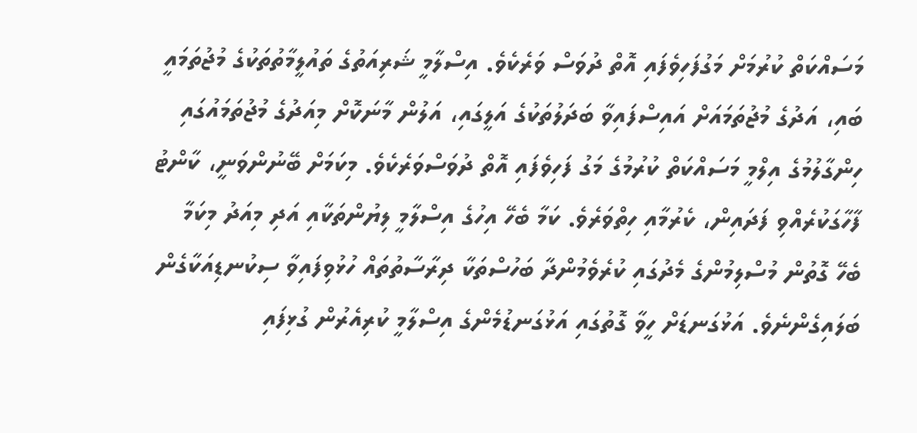މަސައްކަތް ކުރުމަށް މަގުފަހިވެފައި އޮތް ދުވަސް ވަރެކެވެ. އިސްލާމީ ޝަރިއަތުގެ ތައުލީމާތުތަކުގެ މުޖުތަމައީ ބައި، އަދުގެ މުޖުތަމައަށް އައިސްފައިވާ ބަދަލުތަކުގެ އަލީގައި، އަލުން މާނަކޮށް މިއަދުގެ މުޖުތަމައުގައި ހިންގާލުމުގެ އިލްމީ މަސައްކަތް ކުރުމުގެ މަގު ފަހިވެފައި އޮތް ދުވަސްވަރެކެވެ. މިކަމަށް ބޭނުންވަނީ، ކާންޓު ފާހާގަކުރެއްވި ފަދައިން، ކެރުމާއި ހިތްވަރެވެ. ކަމާ ބެހޭ އިހުގެ އިސްލާމީ ލިޔުންތަކާއި އަދި މިއަދު މިކަމާ ބެހޭ ގޮތުން މުސްލިމުންގެ މެދުގައި ކުރެވެމުންދާ ބަހުސްތަކާ ދިރާސާތުތައް ހުޅުވިފައިވާ ސިކުނޑިއަކާގެން ބަލައިގެންނެވެ. އަޅުގަނޑަށް ހީވާ ގޮތުގައި އަޅުގަނޑުމެންގެ އިސްލާމީ ކުރިއެރުން ގުޅިފައި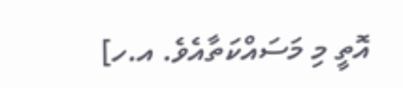އޮތީ މި މަސައްކަތާއެވެ. އ.ހ]